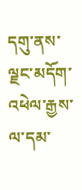དགུ་ནས་ལྗང་མདོག་འཕེལ་རྒྱས་ལ་དམ་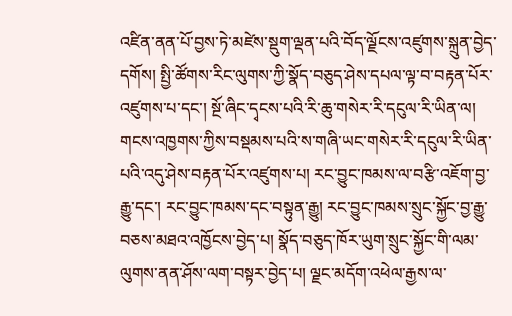འཛིན་ནན་པོ་བྱས་ཏེ་མཛེས་སྡུག་ལྡན་པའི་བོད་ལྗོངས་འཛུགས་སྐྲུན་བྱེད་དགོས། སྤྱི་ཚོགས་རིང་ལུགས་ཀྱི་སྣོད་བཅུད་ཤེས་དཔལ་ལྟ་བ་བརྟན་པོར་འཛུགས་པ་དང་། སྔོ་ཞིང་དྭངས་པའི་རི་ཆུ་གསེར་རི་དངུལ་རི་ཡིན་ལ། གངས་འཁྱགས་ཀྱིས་བསྡམས་པའི་ས་གཞི་ཡང་གསེར་རི་དངུལ་རི་ཡིན་པའི་འདུ་ཤེས་བརྟན་པོར་འཛུགས་པ། རང་བྱུང་ཁམས་ལ་བརྩི་འཇོག་བྱ་རྒྱུ་དང་། རང་བྱུང་ཁམས་དང་བསྟུན་རྒྱུ། རང་བྱུང་ཁམས་སྲུང་སྐྱོང་བྱ་རྒྱུ་བཅས་མཐའ་འཁྱོངས་བྱེད་པ། སྣོད་བཅུད་ཁོར་ཡུག་སྲུང་སྐྱོང་གི་ལམ་ལུགས་ནན་ཤོས་ལག་བསྟར་བྱེད་པ། ལྗང་མདོག་འཕེལ་རྒྱས་ལ་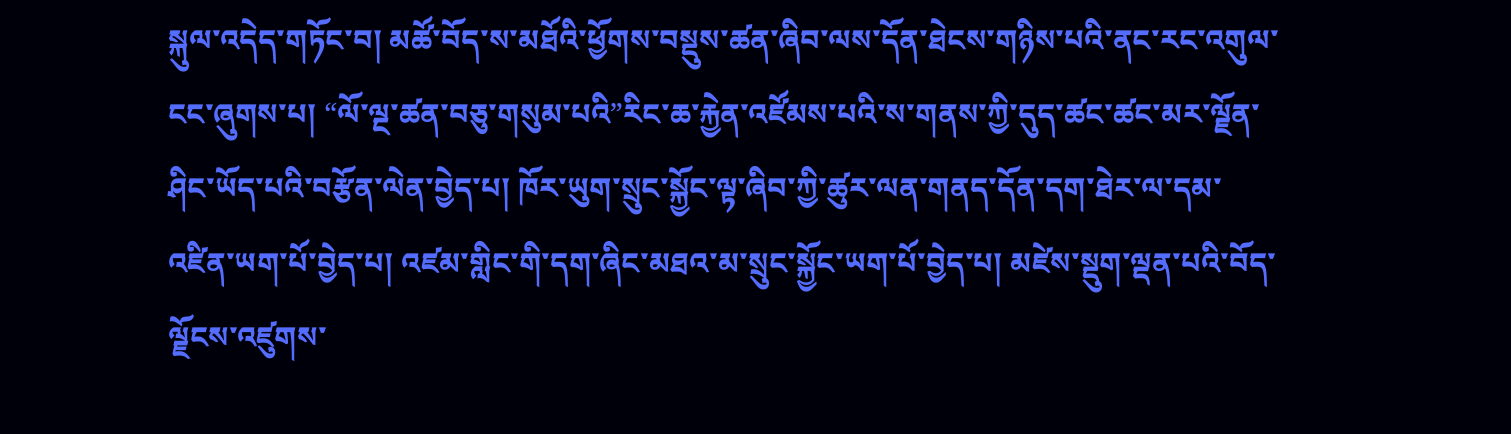སྐུལ་འདེད་གཏོང་བ། མཚོ་བོད་ས་མཐོའི་ཕྱོགས་བསྡུས་ཚན་ཞིབ་ལས་དོན་ཐེངས་གཉིས་པའི་ནང་རང་འགུལ་ངང་ཞུགས་པ། “ལོ་ལྔ་ཚན་བཅུ་གསུམ་པའི”རིང་ཆ་རྐྱེན་འཛོམས་པའི་ས་གནས་ཀྱི་དུད་ཚང་ཚང་མར་ལྗོན་ཤིང་ཡོད་པའི་བརྩོན་ལེན་བྱེད་པ། ཁོར་ཡུག་སྲུང་སྐྱོང་ལྟ་ཞིབ་ཀྱི་ཚུར་ལན་གནད་དོན་དག་ཐེར་ལ་དམ་འཛིན་ཡག་པོ་བྱེད་པ། འཛམ་གླིང་གི་དག་ཞིང་མཐའ་མ་སྲུང་སྐྱོང་ཡག་པོ་བྱེད་པ། མཛེས་སྡུག་ལྡན་པའི་བོད་ལྗོངས་འཛུགས་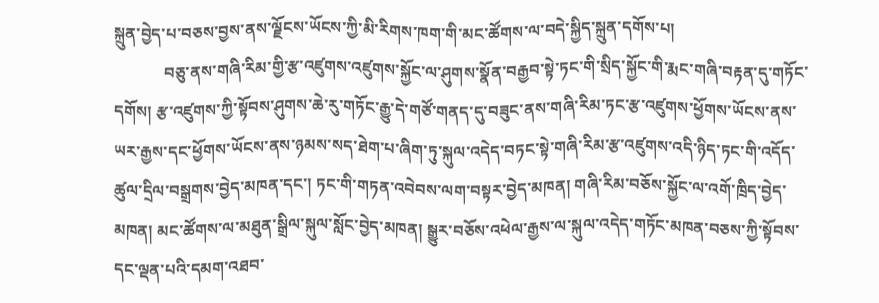སྐྲུན་བྱེད་པ་བཅས་བྱས་ནས་ལྗོངས་ཡོངས་ཀྱི་མི་རིགས་ཁག་གི་མང་ཚོགས་ལ་བདེ་སྐྱིད་སྐྲུན་དགོས་པ།
            བཅུ་ནས་གཞི་རིམ་གྱི་རྩ་འཛུགས་འཛུགས་སྐྱོང་ལ་ཤུགས་སྣོན་བརྒྱབ་སྟེ་ཏང་གི་སྲིད་སྐྱོང་གི་རྨང་གཞི་བརྟན་དུ་གཏོང་དགོས། རྩ་འཛུགས་ཀྱི་སྟོབས་ཤུགས་ཆེ་རུ་གཏོང་རྒྱུ་དེ་གཙོ་གནད་དུ་བཟུང་ནས་གཞི་རིམ་ཏང་རྩ་འཛུགས་ཕྱོགས་ཡོངས་ནས་ཡར་རྒྱས་དང་ཕྱོགས་ཡོངས་ནས་ཉམས་སད་ཐེག་པ་ཞིག་ཏུ་སྐུལ་འདེད་བཏང་སྟེ་གཞི་རིམ་རྩ་འཛུགས་འདི་ཉིད་ཏང་གི་འདོད་ཚུལ་དྲིལ་བསྒྲགས་བྱེད་མཁན་དང་། ཏང་གི་གཏན་འབེབས་ལག་བསྟར་བྱེད་མཁན། གཞི་རིམ་བཅོས་སྐྱོང་ལ་འགོ་ཁྲིད་བྱེད་མཁན། མང་ཚོགས་ལ་མཐུན་སྒྲིལ་སྐུལ་སློང་བྱེད་མཁན། སྒྱུར་བཅོས་འཕེལ་རྒྱས་ལ་སྐུལ་འདེད་གཏོང་མཁན་བཅས་ཀྱི་སྟོབས་དང་ལྡན་པའི་དམག་འཐབ་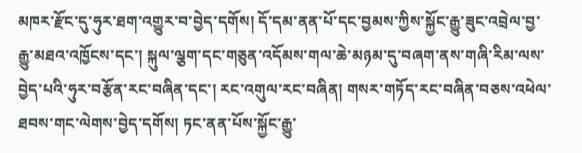མཁར་རྫོང་དུ་ཧུར་ཐག་འགྱུར་བ་བྱེད་དགོས། དོ་དམ་ནན་པོ་དང་བྱམས་ཀྱིས་སྐྱོང་རྒྱུ་ཟུང་འབྲེལ་བྱ་རྒྱུ་མཐའ་འཁྱོངས་དང་། སྐུལ་ལྕག་དང་གཅུན་འདོམས་གལ་ཆེ་མཉམ་དུ་བཞག་ནས་གཞི་རིམ་ལས་བྱེད་པའི་ཧུར་བརྩོན་རང་བཞིན་དང་། རང་འགུལ་རང་བཞིན། གསར་གཏོད་རང་བཞིན་བཅས་འཕེལ་ཐབས་གང་ལེགས་བྱེད་དགོས། ཏང་ནན་པོས་སྐྱོང་རྒྱུ་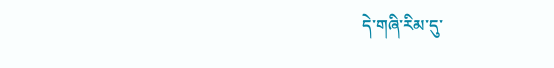དེ་གཞི་རིམ་དུ་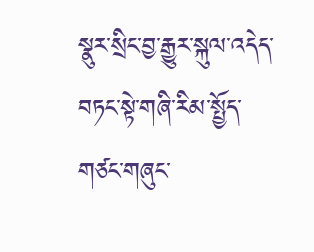སྣུར་སྲིང་བྱ་རྒྱུར་སྐུལ་འདེད་བཏང་སྟེ་གཞི་རིམ་སྤྱོད་གཙང་གཞུང་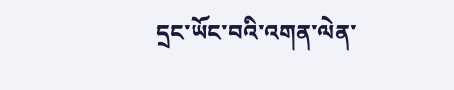དྲང་ཡོང་བའི་འགན་ལེན་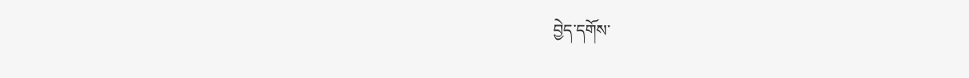བྱེད་དགོས་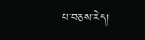པ་བཅས་རེད།